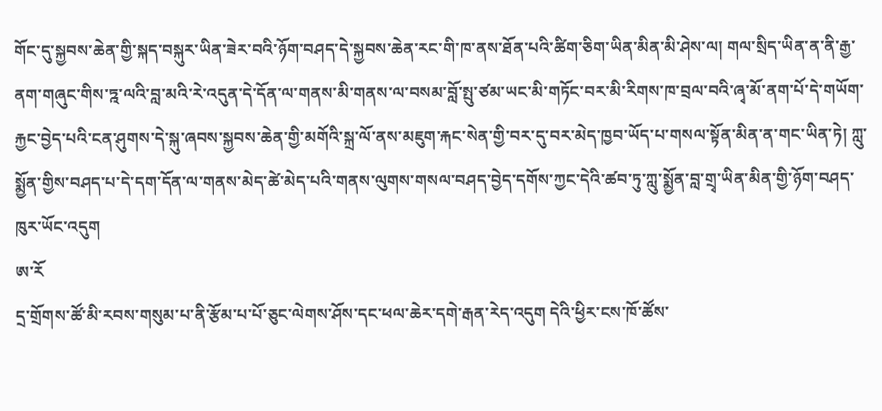གོང་དུ་སྐྱབས་ཆེན་གྱི་སྐད་བསྐུར་ཡིན་ཟེར་བའི་ཉོག་བཤད་དེ་སྐྱབས་ཆེན་རང་གི་ཁ་ནས་ཐོན་པའི་ཚིག་ཅིག་ཡིན་མིན་མི་ཤེས་ལ། གལ་སྲིད་ཡིན་ན་ནི་རྒྱ་ནག་གཞུང་གིས་ཏྰ་ལའི་བླ་མའི་རེ་འདུན་དེ་དོན་ལ་གནས་མི་གནས་ལ་བསམ་བློ་སྤུ་ཙམ་ཡང་མི་གཏོང་བར་མི་རིགས་ཁ་བྲལ་བའི་ཞྭ་མོ་ནག་པོ་དེ་གཡོག་རྐྱང་བྱེད་པའི་ངན་ཤུགས་དེ་སྐུ་ཞབས་སྐྱབས་ཆེན་གྱི་མགོའི་སྐྲ་ལོ་ནས་མཇུག་རྐང་སེན་གྱི་བར་དུ་བར་མེད་ཁྱབ་ཡོད་པ་གསལ་སྟོན་མིན་ན་གང་ཡིན་ཏེ། ཀླུ་སྨྱོན་གྱིས་བཤད་པ་དེ་དག་དོན་ལ་གནས་མེད་ཚེ་མེད་པའི་གནས་ལུགས་གསལ་བཤད་བྱེད་དགོས་ཀྱང་དེའི་ཚབ་ཏུ་ཀླུ་སྨྱོན་བླ་གྲྭ་ཡིན་མིན་གྱི་ཉོག་བཤད་ཁུར་ཡོང་འདུག
ཨ་རོ
དྲ་གྲོགས་ཚོ་མི་རབས་གསུམ་པ་ནི་རྩོམ་པ་པོ་ཅུང་ལེགས་ཤོས་དང་ཕལ་ཆེར་དགེ་རྒན་རེད་འདུག དེའི་ཕྱིར་ངས་ཁོ་ཚོས་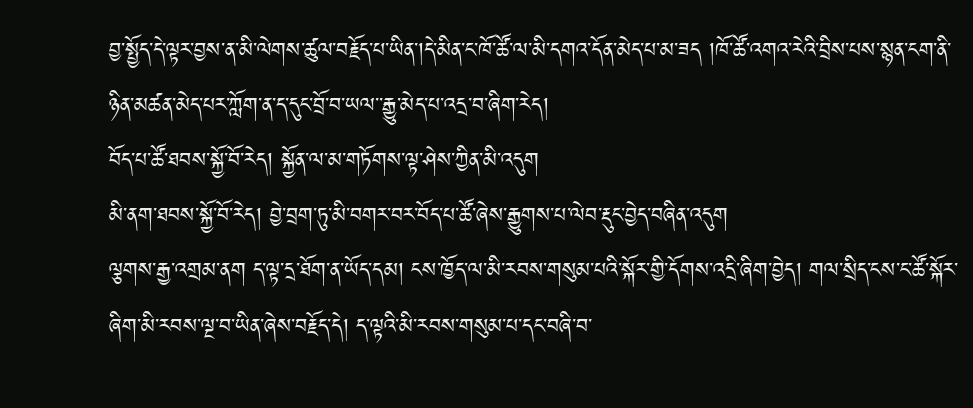བྱ་སྤྱོད་དེ་ལྟར་བྱས་ན་མི་ལེགས་ཚུལ་བརྗོད་པ་ཡིན་།དེ་མིན་ང་ཁོ་ཚོ་ལ་མི་དགའ་དོན་མེད་པ་མ་ཟད །ཁོ་ཚོ་འགའ་རེའི་བྲིས་པས་སྙན་ངག་ནི་ཉིན་མཚན་མེད་པར་ཀློག་ན་ད་དུང་བྲོ་བ་ཡལ་་རྒྱུ་མེད་པ་འདྲ་བ་ཞིག་རེད།
བོད་པ་ཚོ་ཐབས་སྐྱོ་བོ་རེད། སྐྱོན་ལ་མ་གཏོགས་ལྟ་ཤེས་ཀྱིན་མི་འདུག
མི་ནག་ཐབས་སྐྱོ་བོ་རེད། བྱེ་བྲག་ཏུ་མི་བགར་བར་བོད་པ་ཚོ་ཞེས་རྒྱུགས་པ་ལེབ་རྡུང་བྱེད་བཞིན་འདུག
ལྕགས་རྒྱ་འགྲམ་ནག ད་ལྟ་དྲ་ཐོག་ན་ཡོད་དམ། ངས་ཁྱོད་ལ་མི་རབས་གསུམ་པའི་སྐོར་གྱི་དོགས་འདྲི་ཞིག་བྱེད། གལ་སྲིད་ངས་ང་ཚོ་སྐོར་ཞིག་མི་རབས་ལྔ་བ་ཡིན་ཞེས་བརྗོད་དེ། ད་ལྟའི་མི་རབས་གསུམ་པ་དང་བཞི་བ་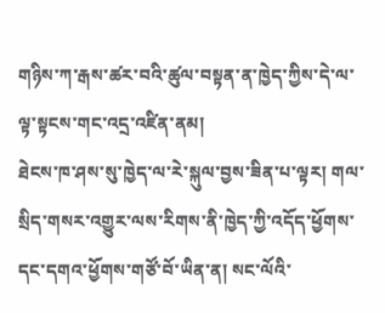གཉིས་ཀ་རྒས་ཚར་བའི་ཚུལ་བསྟན་ན་ཁྱེད་ཀྱིས་དེ་ལ་ལྟ་སྟངས་གང་འདྲ་འཛིན་ནམ།
ཐེངས་ཁ་ཤས་སུ་ཁྱེད་ལ་རེ་སྐུལ་བྱས་ཟིན་པ་ལྟར། གལ་སྲིད་གསར་འགྱུར་ལས་རིགས་ནི་ཁྱེད་ཀྱི་འདོད་ཕྱོགས་དང་དགའ་ཕྱོགས་གཙོ་བོ་ཡིན་ན། སང་ལོའི་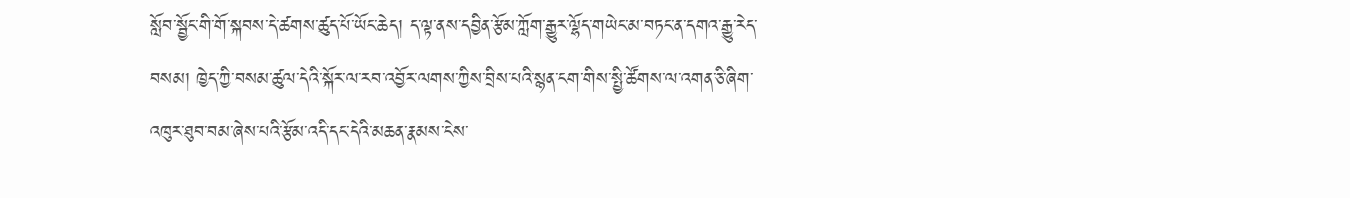སློབ་སྦྱོང་གི་གོ་སྐབས་དེ་ཚགས་ཚུད་པོ་ཡོང་ཆེད། ད་ལྟ་ནས་དབྱིན་རྩོམ་ཀློག་རྒྱུར་ལྷོད་གཡེང་མ་བཏང་ན་དགའ་རྒྱུ་རེད་བསམ། ཁྱེད་ཀྱི་བསམ་ཚུལ་དེའི་སྐོར་ལ་རབ་འབྱོར་ལགས་ཀྱིས་བྲིས་པའི་སྙན་ངག་གིས་སྤྱི་ཚོགས་ལ་འགན་ཅི་ཞིག་འཁུར་ཐུབ་བམ་ཞེས་པའི་རྩོམ་འདི་དང་དེའི་མཆན་རྣམས་ངེས་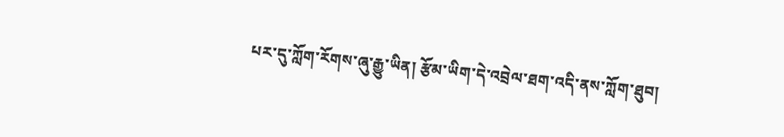པར་དུ་ཀློག་རོགས་ཞུ་རྒྱུ་ཡིན། རྩོམ་ཡིག་དེ་འབྲེལ་ཐག་འདི་ནས་ཀློག་ཐུབ།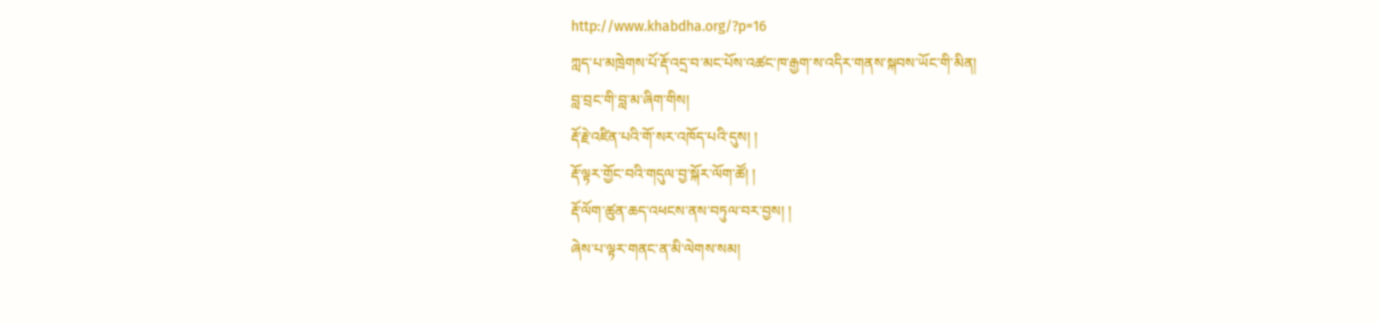http://www.khabdha.org/?p=16
ཀླད་པ་མཁྲེགས་པོ་རྡོ་འདྲ་བ་མང་པོས་འཚང་ཁ་རྒྱག་ས་འདིར་གནས་སྐབས་ཡོང་གི་མིན།
བླ་བྲང་གི་བླ་མ་ཞིག་གིས།
རྡོ་རྗེ་འཛིན་པའི་གོ་སར་འཁོད་པའི་དུས། །
རྡོ་ལྟར་གྱོང་བའི་གདུལ་བྱ་སྐོར་ལོག་ཚོ། །
རྡོ་ལོག་ཚུན་ཆད་འཕངས་ནས་བཏུལ་བར་བྱས། །
ཞེས་པ་ལྟར་གནང་ན་མི་ལེགས་སམ།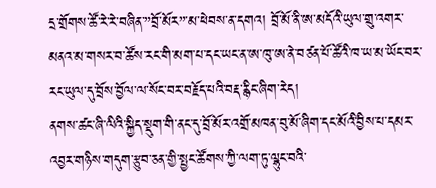དྲ་གྲོགས་ཚོ་རེ་རེ་བཞིན་”བྲོ་མོར”་མ་ཕེབས་ན་དགའ། བྲོ་མོ་ནི་ཨ་མདོའི་ཡུལ་གྲུ་འགར་མནའ་མ་གསར་བ་ཚོས་རང་གི་མག་པ་དང་ཡང་ན་ཨ་ཁུ་ཨ་ནེ་བཙན་པོ་ཚོའི་ཁ་ཡ་མ་ཡོང་བར་རང་ཡུལ་དུ་བྲོས་བྱོལ་ལ་སོང་བར་བརྗོད་པའི་བརྡ་རྙིང་ཞིག་རེད།
ནགས་ཚང་ཞི་ལིའི་སྐྱིད་སྡུག་གི་ནང་དུ་བྲོ་མོར་འགྲོ་མཁན་བུ་མོ་ཞིག་དང་མོའི་བྱིས་པ་དམར་འབྱར་གཉིས་གདུག་རྩུབ་ཅན་གྱི་སྤྱང་ཚོགས་ཀྱི་ལག་ཏུ་ལྷུང་བའི་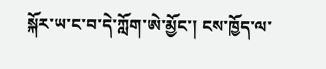སྐོར་ཡ་ང་བ་དེ་ཀློག་ཨེ་མྱོང་། ངས་ཁྱོད་ལ་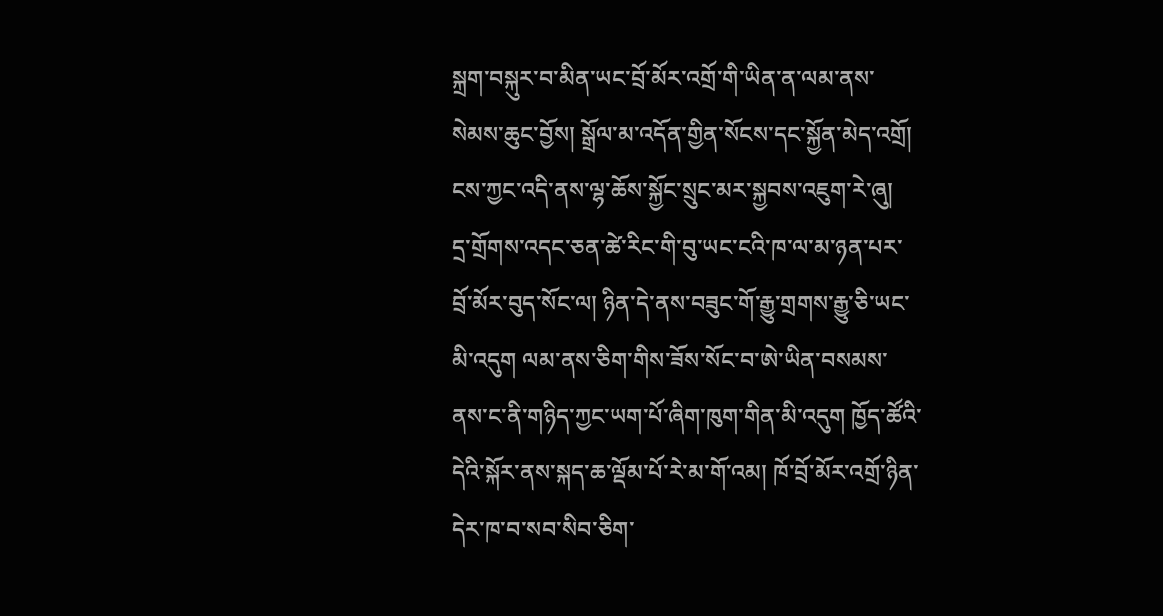སྐྲག་བསྐུར་བ་མིན་ཡང་བྲོ་མོར་འགྲོ་གི་ཡིན་ན་ལམ་ནས་སེམས་ཆུང་བྱོས། སྒྲོལ་མ་འདོན་གྱིན་སོངས་དང་སྐྱོན་མེད་འགྲོ། ངས་ཀྱང་འདི་ནས་ལྷ་ཆོས་སྐྱོང་སྲུང་མར་སྐྱབས་འཇུག་རེ་ཞུ།
དྲ་གྲོགས་འདང་ཅན་ཚེ་རིང་གི་བུ་ཡང་ངའི་ཁ་ལ་མ་ཉན་པར་བྲོ་མོར་བུད་སོང་ལ། ཉིན་དེ་ནས་བཟུང་གོ་རྒྱུ་གྲགས་རྒྱུ་ཅི་ཡང་མི་འདུག ལམ་ནས་ཅིག་གིས་ཟོས་སོང་བ་ཨེ་ཡིན་བསམས་ནས་ང་ནི་གཉིད་ཀྱང་ཡག་པོ་ཞིག་ཁུག་གིན་མི་འདུག ཁྱོད་ཚོའི་དེའི་སྐོར་ནས་སྐད་ཆ་ལྡོམ་པོ་རེ་མ་གོ་འམ། ཁོ་བྲོ་མོར་འགྲོ་ཉིན་དེར་ཁ་བ་སབ་སིབ་ཅིག་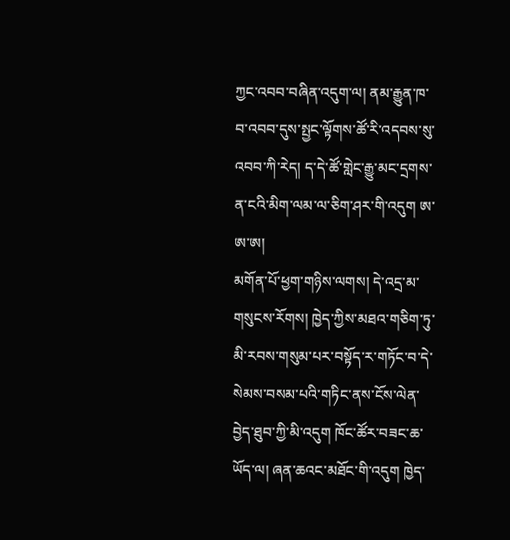ཀྱང་འབབ་བཞིན་འདུག་ལ། ནམ་རྒྱུན་ཁ་བ་འབབ་དུས་སྤྱང་ལྟོགས་ཚོ་རི་འདབས་སུ་འབབ་ཀི་རེད། ད་དེ་ཚོ་གླེང་རྒྱུ་མང་དྲགས་ན་ངའི་མིག་ལམ་ལ་ཅིག་ཤར་གི་འདུག ཨ་ཨ་ཨ།
མགོན་པོ་ཕྱག་གཉིས་ལགས། དེ་འདྲ་མ་གསུངས་རོགས། ཁྱེད་ཀྱིས་མཐའ་གཅིག་ཏུ་མི་རབས་གསུམ་པར་བསྟོད་ར་གཏོང་བ་དེ་སེམས་བསམ་པའི་གཏིང་ནས་ངོས་ལེན་བྱེད་ཐུབ་ཀྱི་མི་འདུག ཁོང་ཚོར་བཟང་ཆ་ཡོད་ལ། ཞན་ཆའང་མཐོང་གི་འདུག ཁྱེད་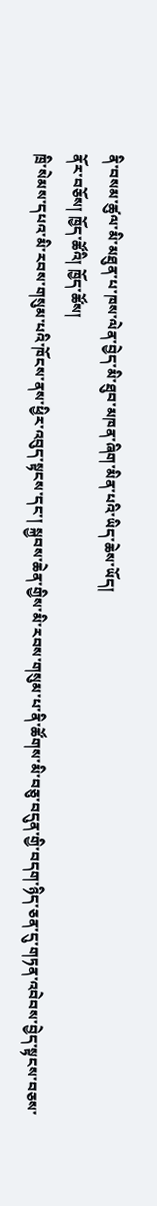ནི་བསམ་ཚུལ་མི་མཐུན་པ་ཁས་ལེན་བྱེད་མི་ཐུབ་མཁན་ཞིག་མིན་པའི་ཡིད་ཆེས་ཡོད།
ནོར་བཅོས། ཁྱོད་ཚོའི། ཁྱོད་ཚོས།
ཁྲི་སེམས་དཔའ་མི་རབས་གསུམ་པའི་ཁོངས་ནས་ཕྱིར་འབུད་སྟངས་དང་། སྐྱབས་ཆེན་གྱིས་མི་རབས་གསུམ་པ་ནི་ཚོགས་མི་བཅུ་བདུན་གྱི་བདག་ཉིད་ཅན་དུ་གཏན་འབེབས་བྱེད་སྟངས་བཅས་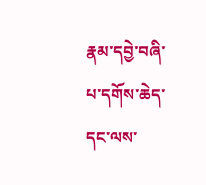རྣམ་དབྱེ་བཞི་པ་དགོས་ཆེད་དང་ལས་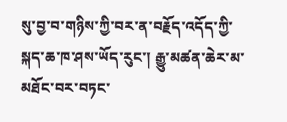སུ་བྱ་བ་གཉིས་ཀྱི་བར་ན་བརྗོད་འདོད་ཀྱི་སྐད་ཆ་ཁ་ཤས་ཡོད་རུང་། རྒྱུ་མཚན་ཆེར་མ་མཐོང་བར་བཏང་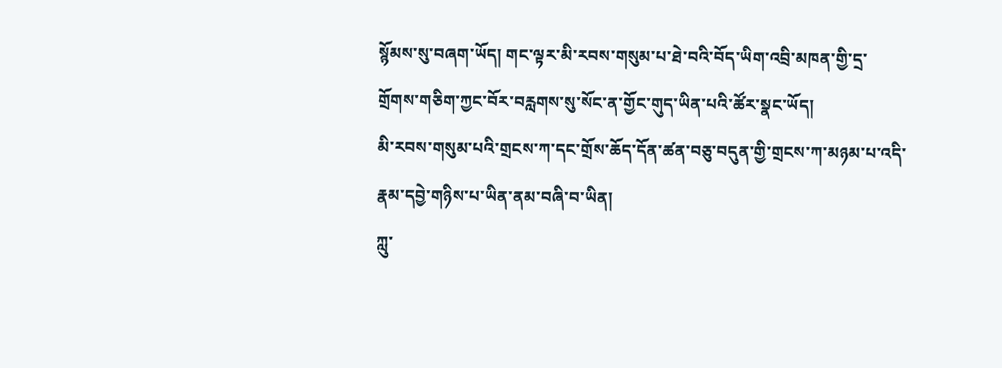སྙོམས་སུ་བཞག་ཡོད། གང་ལྟར་མི་རབས་གསུམ་པ་ཐེ་བའི་བོད་ཡིག་འབྲི་མཁན་གྱི་དྲ་གྲོགས་གཅིག་ཀྱང་བོར་བརླགས་སུ་སོང་ན་གྱོང་གུད་ཡིན་པའི་ཚོར་སྣང་ཡོད།
མི་རབས་གསུམ་པའི་གྲངས་ཀ་དང་གྲོས་ཆོད་དོན་ཚན་བཅུ་བདུན་གྱི་གྲངས་ཀ་མཉམ་པ་འདི་རྣམ་དབྱེ་གཉིས་པ་ཡིན་ནམ་བཞི་བ་ཡིན།
ཀླུ་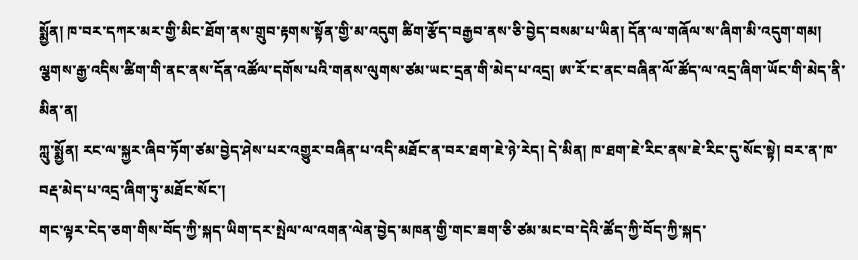སྨྱོན། ཁ་བར་དཀར་མར་གྱི་མིང་ཐོག་ནས་གྲུབ་རྟགས་སྟོན་གྱི་མ་འདུག ཚིག་རྩོད་བརྒྱབ་ནས་ཅི་བྱེད་བསམ་པ་ཡིན། དོན་ལ་གཞོལ་ས་ཞིག་མི་འདུག་གམ།
ལྕགས་རྒྱ་འདིས་ཚིག་གི་ནང་ནས་དོན་འཚོལ་དགོས་པའི་གནས་ལུགས་ཙམ་ཡང་དྲན་གི་མེད་པ་འདྲ། ཨ་རོ་ང་ནང་བཞིན་ལོ་ཚོད་ལ་འདྲ་ཞིག་ཡོང་གི་མེད་ནི་མིན་ན།
ཀླུ་སྨྱོན། རང་ལ་སྐྱར་ཞིབ་ཏོག་ཙམ་བྱེད་ཤེས་པར་འགྱུར་བཞིན་པ་འདི་མཐོང་ན་བར་ཐག་ཇེ་ཉེ་རེད། དེ་མིན། ཁ་ཐག་ཇེ་རིང་ནས་ཇེ་རིང་དུ་སོང་སྟེ། བར་ན་ཁ་བརྡ་མེད་པ་འདྲ་ཞིག་ཏུ་མཐོང་སོང་།
གང་ལྟར་ངེད་ཅག་གིས་བོད་ཀྱི་སྐད་ཡིག་དར་སྤེལ་ལ་འགན་ལེན་བྱེད་མཁན་གྱི་གང་ཟག་ཅི་ཙམ་མང་བ་དེའི་ཚོད་ཀྱི་བོད་ཀྱི་སྐད་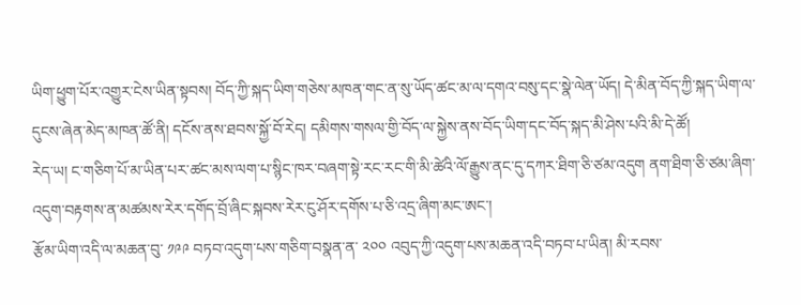ཡིག་ཕྱུག་པོར་འགྱུར་ངེས་ཡིན་སྟབས། བོད་ཀྱི་སྐད་ཡིག་གཅེས་མཁན་གང་ན་སུ་ཡོད་ཚང་མ་ལ་དགའ་བསུ་དང་སྣེ་ལེན་ཡོད། དེ་མིན་བོད་ཀྱི་སྐད་ཡིག་ལ་དུངས་ཞེན་མེད་མཁན་ཚོ་ནི། དངོས་ནས་ཐབས་སྐྱོ་བོ་རེད། དམིགས་གསལ་གྱི་བོད་ལ་སྐྱེས་ནས་བོད་ཡིག་དང་བོད་སྐད་མི་ཤེས་པའི་མི་དེ་ཚོ།
རེད་ཡ། ང་གཅིག་པོ་མ་ཡིན་པར་ཚང་མས་ལག་པ་སྙིང་ཁར་བཞག་སྟེ་རང་རང་གི་མི་ཚེའི་ལོ་རྒྱུས་ནང་དུ་དཀར་ཐིག་ཅི་ཙམ་འདུག ནག་ཐིག་ཅི་ཙམ་ཞིག་འདུག་བརྟགས་ན་མཚམས་རེར་དགོད་བྲོ་ཞིང་སྐབས་རེར་ངུ་ཤོར་དགོས་པ་ཅི་འདྲ་ཞིག་མང་ཨང་།
རྩོམ་ཡིག་འདི་ལ་མཆན་བུ་ ༡༩༩ བཏབ་འདུག་པས་གཅིག་བསྣན་ན་ ༢༠༠ འབུད་ཀྱི་འདུག་པས་མཆན་འདི་བཏབ་པ་ཡིན། མི་རབས་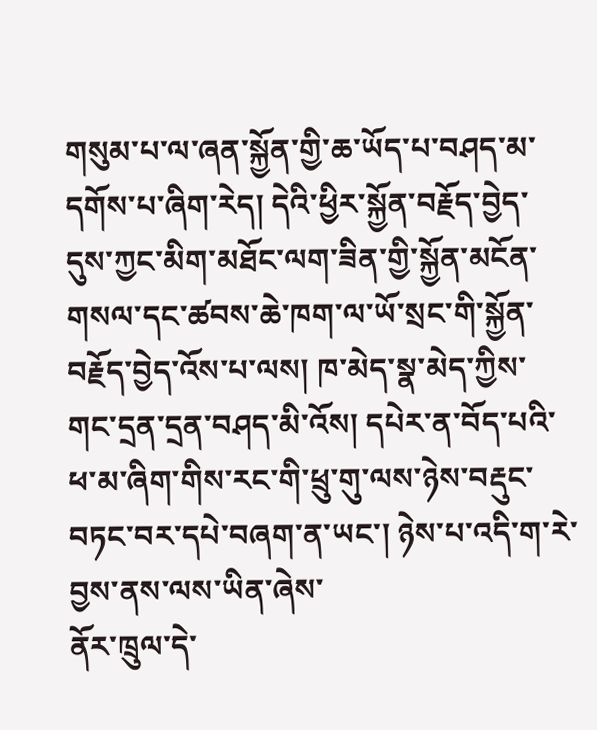གསུམ་པ་ལ་ཞན་སྐྱོན་གྱི་ཆ་ཡོད་པ་བཤད་མ་དགོས་པ་ཞིག་རེད། དེའི་ཕྱིར་སྐྱོན་བརྗོད་བྱེད་དུས་ཀྱང་མིག་མཐོང་ལག་ཟིན་གྱི་སྐྱོན་མངོན་གསལ་དང་ཚབས་ཆེ་ཁག་ལ་ཡོ་སྲང་གི་སྐྱོན་བརྗོད་བྱེད་འོས་པ་ལས། ཁ་མེད་སྣ་མེད་ཀྱིས་གང་དྲན་དྲན་བཤད་མི་འོས། དཔེར་ན་བོད་པའི་ཕ་མ་ཞིག་གིས་རང་གི་ཕྲུ་གུ་ལས་ཉེས་བརྡུང་བཏང་བར་དཔེ་བཞག་ན་ཡང་། ཉེས་པ་འདི་ག་རེ་བྱས་ནས་ལས་ཡིན་ཞེས་
ནོར་ཁྲུལ་དེ་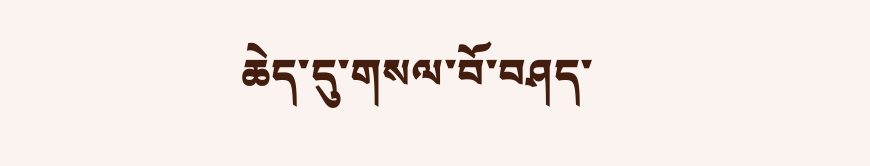ཆེད་དུ་གསལ་བོ་བཤད་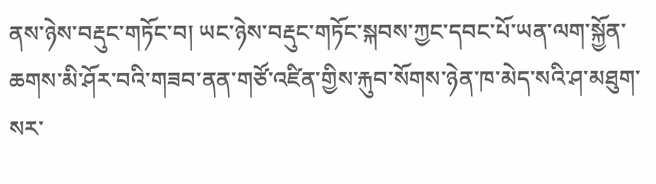ནས་ཉེས་བརྡུང་གཏོང་བ། ཡང་ཉེས་བརྡུང་གཏོང་སྐབས་ཀྱང་དབང་པོ་ཡན་ལག་སྐྱོན་ཆགས་མི་ཤོར་བའི་གཟབ་ནན་གཙོ་འཛིན་གྱིས་རྐུབ་སོགས་ཉེན་ཁ་མེད་སའི་ཤ་མཐུག་སར་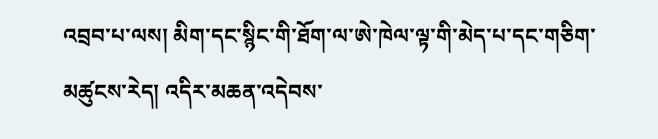འབྲབ་པ་ལས། མིག་དང་སྙིང་གི་ཐོག་ལ་ཨེ་ཁེལ་ལྟ་གི་མེད་པ་དང་གཅིག་མཚུངས་རེད། འདིར་མཆན་འདེབས་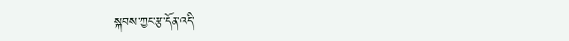སྐབས་ཀྱང་རྩ་དོན་འདི་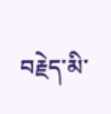བརྗེད་མི་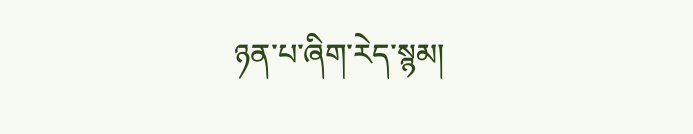ཉན་པ་ཞིག་རེད་སྙམ།